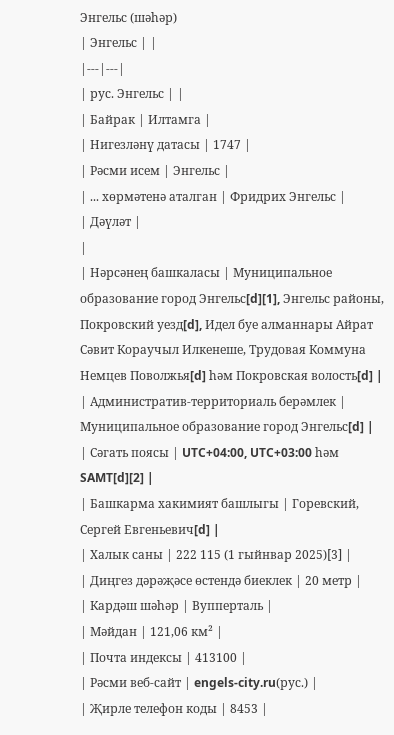Энгельс (шәһәр)
| Энгельс | |
|---|---|
| рус. Энгельс | |
| Байрак | Илтамга |
| Нигезләнү датасы | 1747 |
| Рәсми исем | Энгельс |
| ... хөрмәтенә аталган | Фридрих Энгельс |
| Дәүләт |
|
| Нәрсәнең башкаласы | Муниципальное образование город Энгельс[d][1], Энгельс районы, Покровский уезд[d], Идел буе алманнары Айрат Сәвит Кораучыл Илкенеше, Трудовая Коммуна Немцев Поволжья[d] һәм Покровская волость[d] |
| Административ-территориаль берәмлек | Муниципальное образование город Энгельс[d] |
| Сәгать поясы | UTC+04:00, UTC+03:00 һәм SAMT[d][2] |
| Башкарма хакимият башлыгы | Горевский, Сергей Евгеньевич[d] |
| Халык саны | 222 115 (1 гыйнвар 2025)[3] |
| Диңгез дәрәҗәсе өстендә биеклек | 20 метр |
| Кардәш шәһәр | Вупперталь |
| Мәйдан | 121,06 км² |
| Почта индексы | 413100 |
| Рәсми веб-сайт | engels-city.ru(рус.) |
| Җирле телефон коды | 8453 |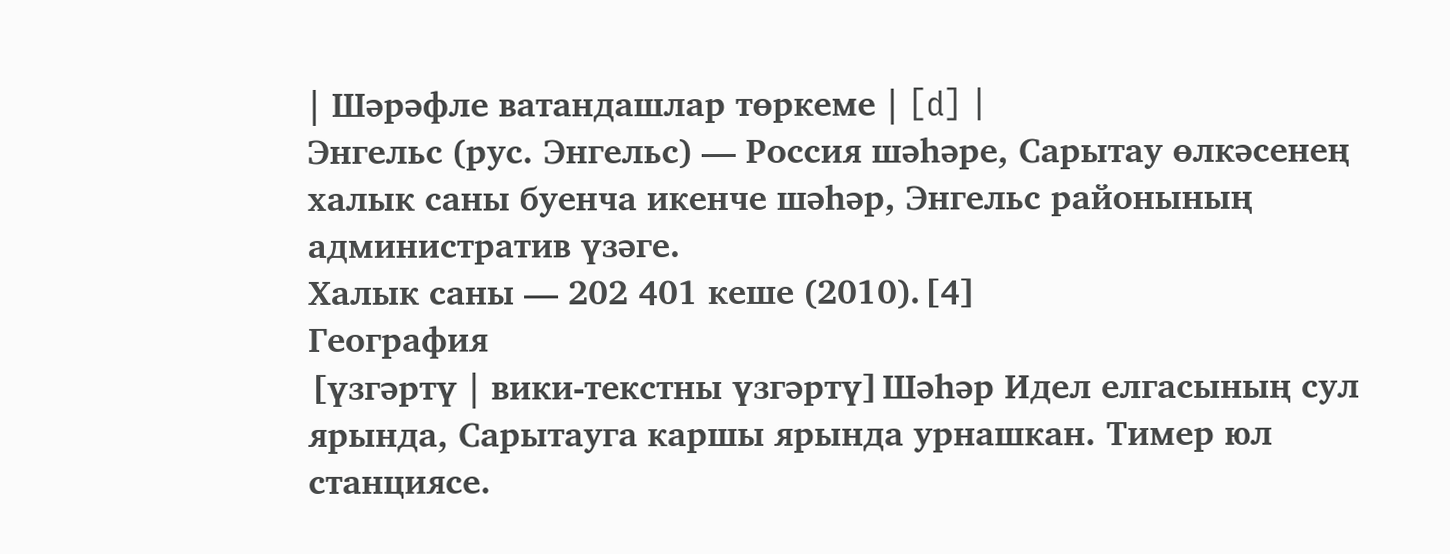| Шәрәфле ватандашлар төркеме | [d] |
Энгельс (рус. Энгельс) — Россия шәһәре, Сарытау өлкәсенең халык саны буенча икенче шәһәр, Энгельс районының административ үзәге.
Халык саны — 202 401 кеше (2010).[4]
География
[үзгәртү | вики-текстны үзгәртү]Шәһәр Идел елгасының сул ярында, Сарытауга каршы ярында урнашкан. Тимер юл станциясе.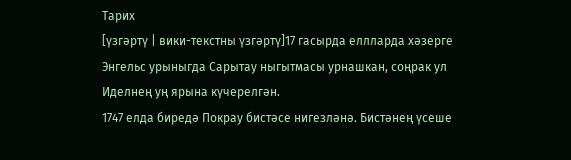Тарих
[үзгәртү | вики-текстны үзгәртү]17 гасырда еллларда хәзерге Энгельс урыныгда Сарытау ныгытмасы урнашкан, соңрак ул Иделнең уң ярына күчерелгән.
1747 елда биредә Покрау бистәсе нигезләнә. Бистәнең үсеше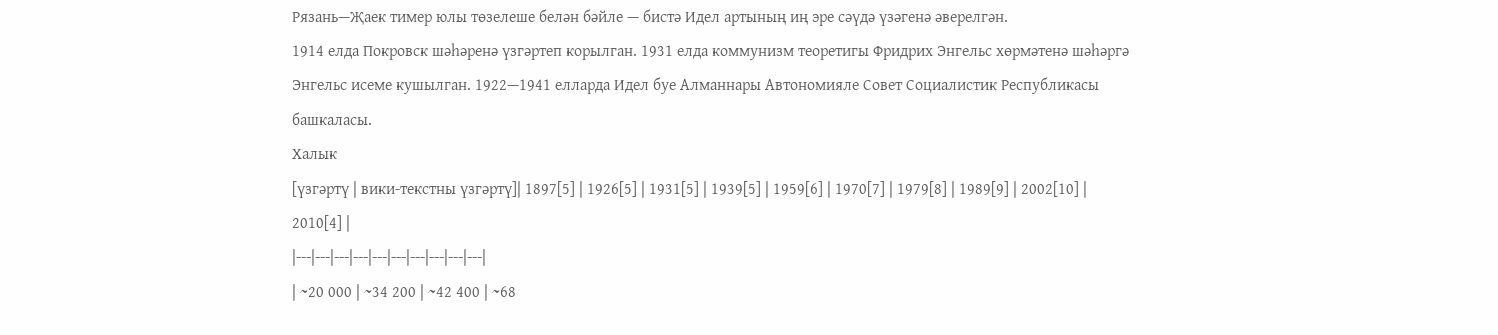Рязань—Җаек тимер юлы төзелеше белән бәйле — бистә Идел артының иң эре сәүдә үзәгенә әверелгән.
1914 елда Покровск шәһәренә үзгәртеп корылган. 1931 елда коммунизм теоретигы Фридрих Энгельс хөрмәтенә шәһәргә Энгельс исеме кушылган. 1922—1941 елларда Идел буе Алманнары Автономияле Совет Социалистик Республикасы башкаласы.
Халык
[үзгәртү | вики-текстны үзгәртү]| 1897[5] | 1926[5] | 1931[5] | 1939[5] | 1959[6] | 1970[7] | 1979[8] | 1989[9] | 2002[10] | 2010[4] |
|---|---|---|---|---|---|---|---|---|---|
| ~20 000 | ~34 200 | ~42 400 | ~68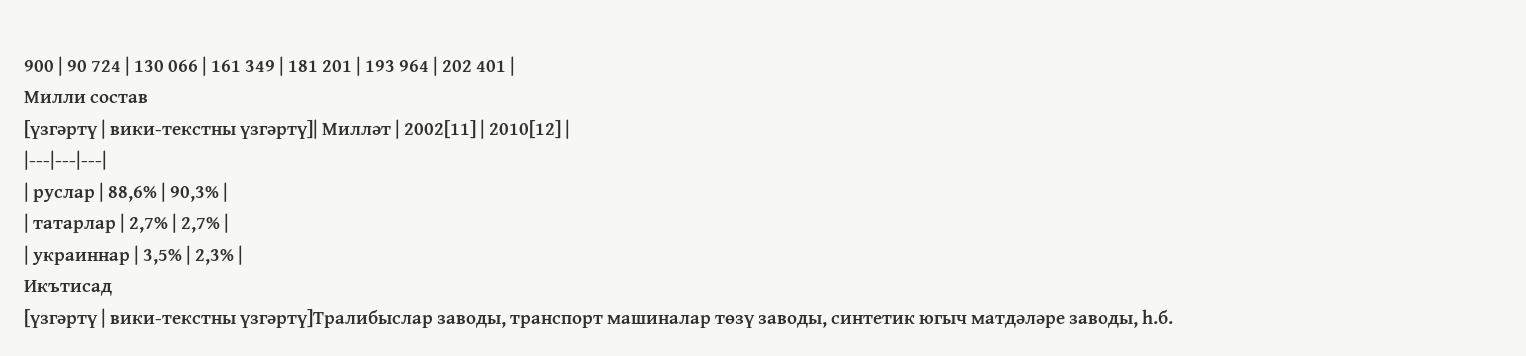900 | 90 724 | 130 066 | 161 349 | 181 201 | 193 964 | 202 401 |
Милли состав
[үзгәртү | вики-текстны үзгәртү]| Милләт | 2002[11] | 2010[12] |
|---|---|---|
| руслар | 88,6% | 90,3% |
| татарлар | 2,7% | 2,7% |
| украиннар | 3,5% | 2,3% |
Икътисад
[үзгәртү | вики-текстны үзгәртү]Тралибыслар заводы, транспорт машиналар төзү заводы, синтетик югыч матдәләре заводы, һ.б.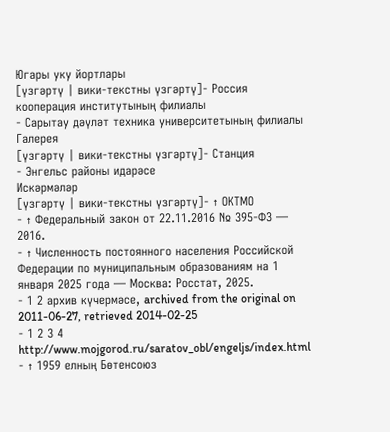Югары уку йортлары
[үзгәртү | вики-текстны үзгәртү]- Россия кооперация институтының филиалы
- Сарытау дәүләт техника университетының филиалы
Галерея
[үзгәртү | вики-текстны үзгәртү]- Станция
- Энгельс районы идарәсе
Искәрмәләр
[үзгәртү | вики-текстны үзгәртү]- ↑ ОКТМО
- ↑ Федеральный закон от 22.11.2016 № 395-ФЗ — 2016.
- ↑ Численность постоянного населения Российской Федерации по муниципальным образованиям на 1 января 2025 года — Москва: Росстат, 2025.
- 1 2 архив күчермәсе, archived from the original on 2011-06-27, retrieved 2014-02-25
- 1 2 3 4 http://www.mojgorod.ru/saratov_obl/engeljs/index.html
- ↑ 1959 елның Бөтенсоюз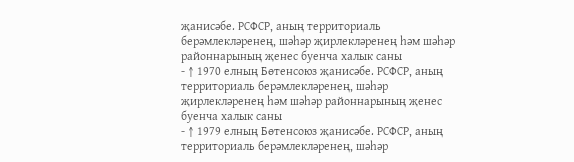җанисәбе. РСФСР, аның территориаль берәмлекләренең, шәһәр җирлекләренең һәм шәһәр районнарының җенес буенча халык саны
- ↑ 1970 елның Бөтенсоюз җанисәбе. РСФСР, аның территориаль берәмлекләренең, шәһәр җирлекләренең һәм шәһәр районнарының җенес буенча халык саны
- ↑ 1979 елның Бөтенсоюз җанисәбе. РСФСР, аның территориаль берәмлекләренең, шәһәр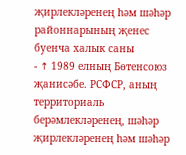җирлекләренең һәм шәһәр районнарының җенес буенча халык саны
- ↑ 1989 елның Бөтенсоюз җанисәбе. РСФСР, аның территориаль берәмлекләренең, шәһәр җирлекләренең һәм шәһәр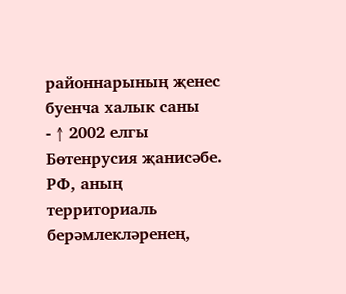районнарының җенес буенча халык саны
- ↑ 2002 елгы Бөтенрусия җанисәбе. РФ, аның территориаль берәмлекләренең,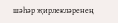шәһәр җирлекләренең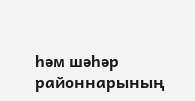һәм шәһәр районнарының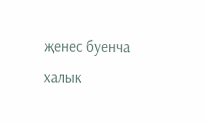җенес буенча халык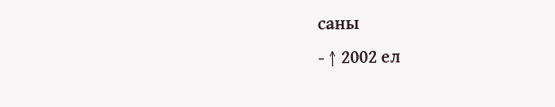саны
- ↑ 2002 ел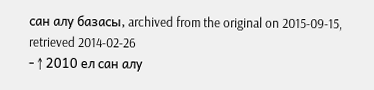сан алу базасы, archived from the original on 2015-09-15, retrieved 2014-02-26
- ↑ 2010 ел сан алу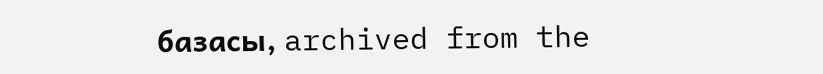базасы, archived from the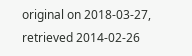original on 2018-03-27, retrieved 2014-02-26